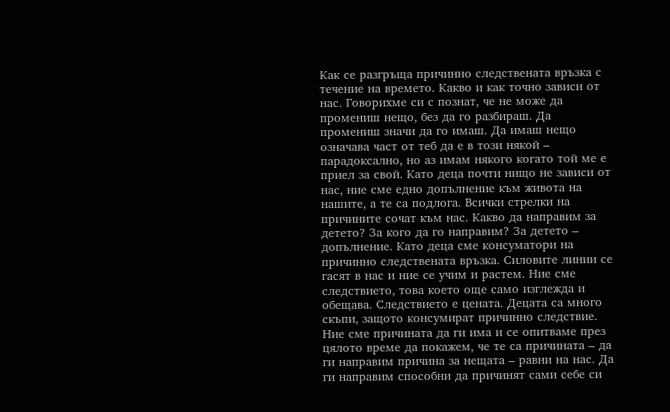Как се разгръща причинно следствената връзка с течение на времето. Какво и как точно зависи от нас. Говорихме си с познат, че не може да промениш нещо, без да го разбираш. Да промениш значи да го имаш. Да имаш нещо означава част от теб да е в този някой – парадоксално, но аз имам някого когато той ме е приел за свой. Като деца почти нищо не зависи от нас, ние сме едно допълнение към живота на нашите, а те са подлога. Всички стрелки на причините сочат към нас. Какво да направим за детето? За кого да го направим? За детето – допълнение. Като деца сме консуматори на причинно следствената връзка. Силовите линии се гасят в нас и ние се учим и растем. Ние сме следствието, това което още само изглежда и обещава. Следствието е цената. Децата са много скъпи, защото консумират причинно следствие. Ние сме причината да ги има и се опитваме през цялото време да покажем, че те са причината – да ги направим причина за нещата – равни на нас. Да ги направим способни да причинят сами себе си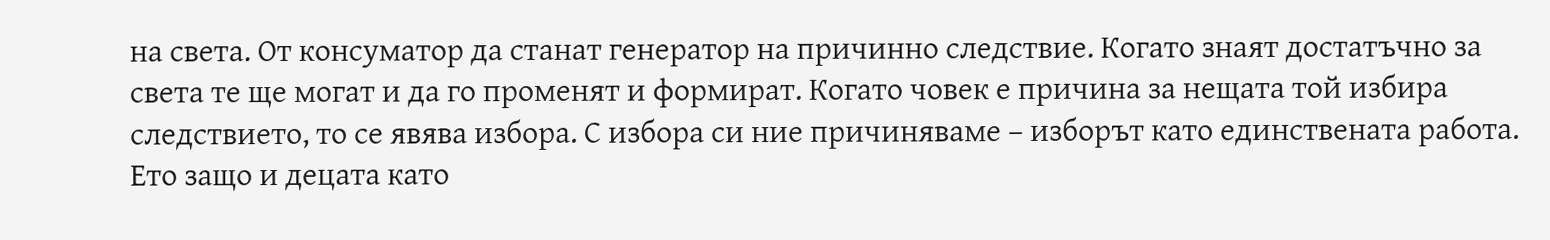на света. От консуматор да станат генератор на причинно следствие. Когато знаят достатъчно за света те ще могат и да го променят и формират. Когато човек е причина за нещата той избира следствието, то се явява избора. С избора си ние причиняваме – изборът като единствената работа. Ето защо и децата като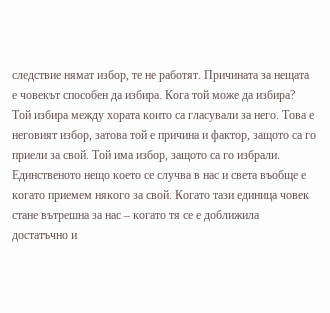следствие нямат избор, те не работят. Причината за нещата е човекът способен да избира. Кога той може да избира? Той избира между хората които са гласували за него. Това е неговият избор, затова той е причина и фактор, защото са го приели за свой. Той има избор, защото са го избрали. Единственото нещо което се случва в нас и света въобще е когато приемем някого за свой. Когато тази единица човек стане вътрешна за нас – когато тя се е доближила достатъчно и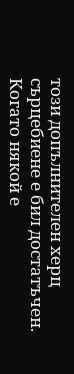този допълнителен херц сърцебиене е бил достатъчен. Когато някой е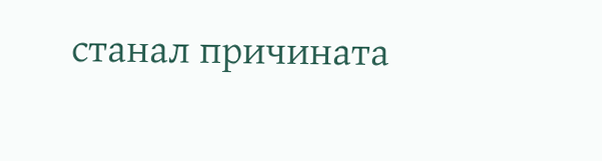станал причината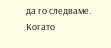да го следваме. Когато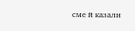сме й казали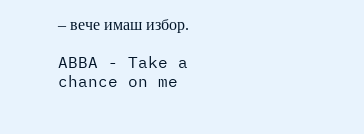– вече имаш избор.

ABBA - Take a chance on me